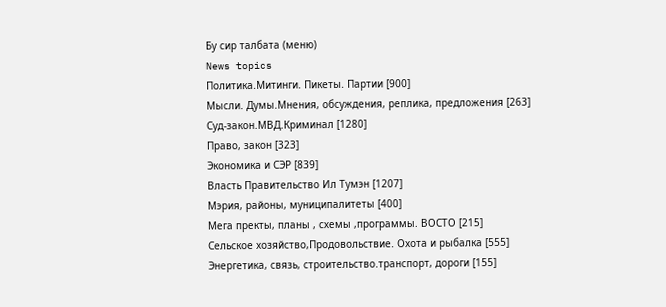Бу сир талбата (меню)
News topics
Политика.Митинги. Пикеты. Партии [900]
Мысли. Думы.Мнения, обсуждения, реплика, предложения [263]
Суд-закон.МВД.Криминал [1280]
Право, закон [323]
Экономика и СЭР [839]
Власть Правительство Ил Тумэн [1207]
Мэрия, районы, муниципалитеты [400]
Мега пректы, планы , схемы ,программы. ВОСТО [215]
Сельское хозяйство,Продовольствие. Охота и рыбалка [555]
Энергетика, связь, строительство.транспорт, дороги [155]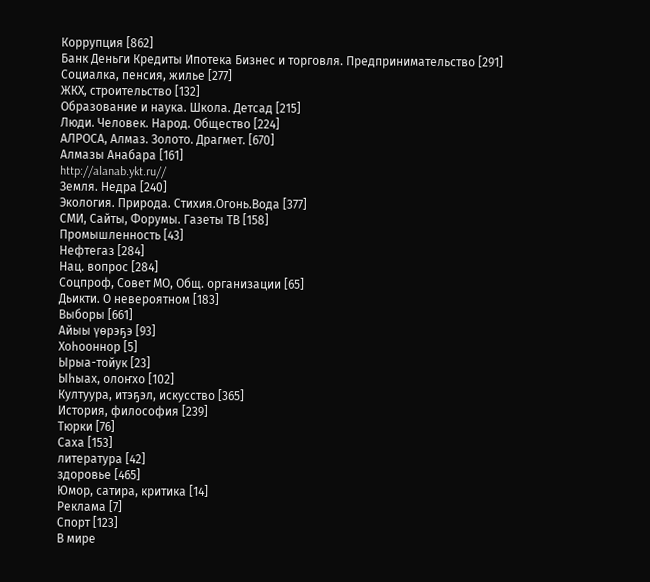Коррупция [862]
Банк Деньги Кредиты Ипотека Бизнес и торговля. Предпринимательство [291]
Социалка, пенсия, жилье [277]
ЖКХ, строительство [132]
Образование и наука. Школа. Детсад [215]
Люди. Человек. Народ. Общество [224]
АЛРОСА, Алмаз. Золото. Драгмет. [670]
Алмазы Анабара [161]
http://alanab.ykt.ru//
Земля. Недра [240]
Экология. Природа. Стихия.Огонь.Вода [377]
СМИ, Сайты, Форумы. Газеты ТВ [158]
Промышленность [43]
Нефтегаз [284]
Нац. вопрос [284]
Соцпроф, Совет МО, Общ. организации [65]
Дьикти. О невероятном [183]
Выборы [661]
Айыы үөрэҕэ [93]
Хоһооннор [5]
Ырыа-тойук [23]
Ыһыах, олоҥхо [102]
Култуура, итэҕэл, искусство [365]
История, философия [239]
Тюрки [76]
Саха [153]
литература [42]
здоровье [465]
Юмор, сатира, критика [14]
Реклама [7]
Спорт [123]
В мире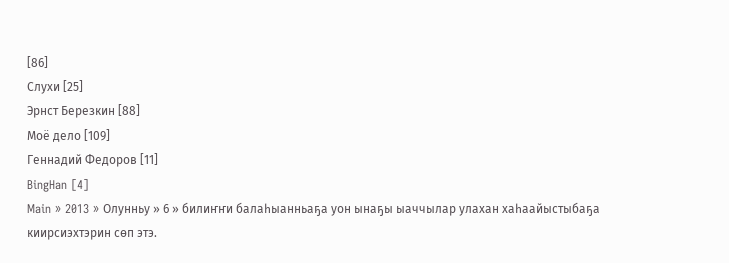[86]
Слухи [25]
Эрнст Березкин [88]
Моё дело [109]
Геннадий Федоров [11]
BingHan [4]
Main » 2013 » Олунньу » 6 » билиҥҥи балаһыанньаҕа уон ынаҕы ыаччылар улахан хаһаайыстыбаҕа киирсиэхтэрин сөп этэ.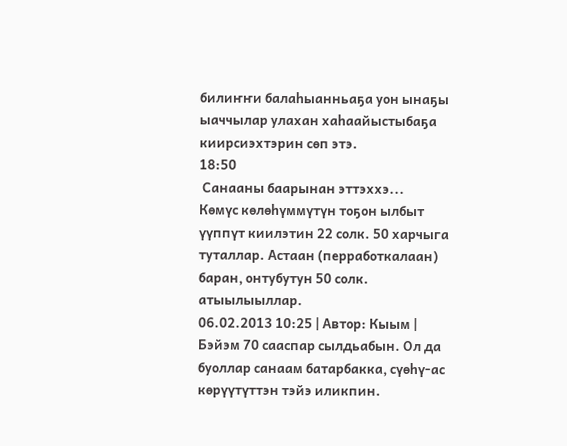билиҥҥи балаһыанньаҕа уон ынаҕы ыаччылар улахан хаһаайыстыбаҕа киирсиэхтэрин сөп этэ.
18:50
 Санааны баарынан эттэххэ...
Көмүс көлөһүммүтүн тоҕон ылбыт үүппүт киилэтин 22 солк. 50 харчыга туталлар. Астаан (перработкалаан) баран, онтубутун 50 солк. атыылыыллар.
06.02.2013 10:25 | Автор: Кыым |
Бэйэм 70 сааспар сылдьабын. Ол да буоллар санаам батарбакка, сүөһү-ас көрүүтүттэн тэйэ иликпин.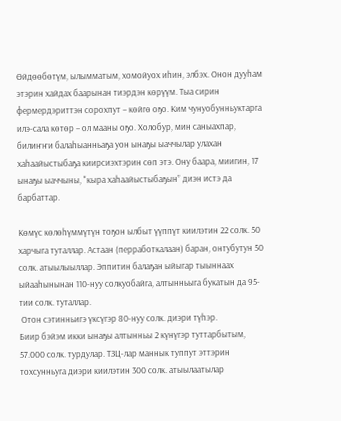Өйдөөбөтүм, ылымматым, хомойуох иһин, элбэх. Онон дууһам этэрин хайдах баарынан тиэрдэн көрүүм. Тыа сирин фермердэриттэн сорохпут – көйгө оҕо. Ким чунуобунньуктарга илэ-сала көтөр – ол мааны оҕо. Холобур, мин саныахпар, билиҥҥи балаһыанньаҕа уон ынаҕы ыаччылар улахан хаһаайыстыбаҕа киирсиэхтэрин сөп этэ. Ону баара, миигин, 17 ынаҕы ыаччыны, "кыра хаһаайыстыбаҕын” диэн истэ да барбаттар.

Көмүс көлөһүммүтүн тоҕон ылбыт үүппүт киилэтин 22 солк. 50 харчыга туталлар. Астаан (перработкалаан) баран, онтубутун 50 солк. атыылыыллар. Эппитин балаҕан ыйыгар тыыннаах ыйааһынынан 110-нуу солкуобайга, алтынньыга букатын да 95-тии солк. туталлар.
 Отон сэтинньигэ үксүгэр 80-нуу солк. диэри түһэр.
Биир бэйэм икки ынаҕы алтынньы 2 күнүгэр туттарбытым, 57.000 солк. турдулар. ТЗЦ-лар маннык туппут эттэрин тохсунньуга диэри киилэтин 300 солк. атыылаатылар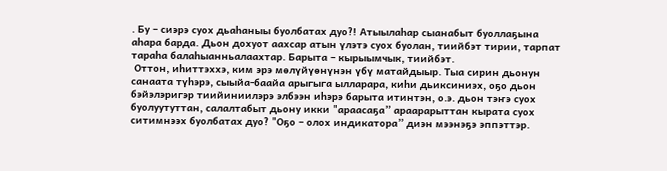. Бу – сиэрэ суох дьаһаныы буолбатах дуо?! Атыылаһар сыанабыт буоллаҕына аһара барда. Дьон дохуот аахсар атын үлэтэ суох буолан, тиийбэт тирии, тарпат тараһа балаһыанньалаахтар. Барыта – кырыымчык, тиийбэт.
 Оттон, иһиттэххэ, ким эрэ мөлүйүөнүнэн үбү матайдыыр. Тыа сирин дьонун санаата түһэрэ, сыыйа-баайа арыгыга ылларара, киһи дьиксиниэх, оҕо дьон бэйэлэригэр тиийиниилэрэ элбээн иһэрэ барыта итинтэн, о.э. дьон тэҥэ суох буолуутуттан, салалтабыт дьону икки "араасаҕа” араарарыттан кырата суох ситимнээх буолбатах дуо? "Оҕо – олох индикатора” диэн мээнэҕэ эппэттэр.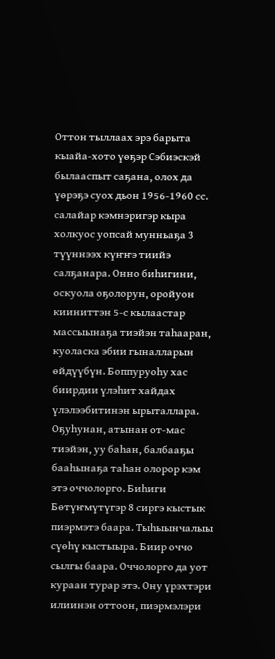Оттон тыллаах эрэ барыта кыайа-хото үөҕэр Сэбиэскэй былааспыт саҕана, олох да үөрэҕэ суох дьон 1956-1960 сс. салайар кэмнэригэр кыра холкуос уопсай мунньаҕа 3 түүннээх күҥҥэ тиийэ салҕанара. Онно биһигини, оскуола оҕолорун, оройуон кииниттэн 5-с кылаастар массыынаҕа тиэйэн таһааран, куоласка эбии гыналларын өйдүүбүн. Боппуруоһу хас биирдии үлэһит хайдах үлэлээбитинэн ырыталлара. Оҕуһунан, атынан от-мас тиэйэн, уу баһан, балбааҕы бааһынаҕа таһан олорор кэм этэ оччолорго. Биһиги Бөтүҥмүтүгэр 8 сиргэ кыстык пиэрмэтэ баара. Тыһыынчалыы сүөһү кыстыыра. Биир оччо сылгы баара. Оччолорго да уот кураан турар этэ. Ону үрэхтэри илиинэн оттоон, пиэрмэлэри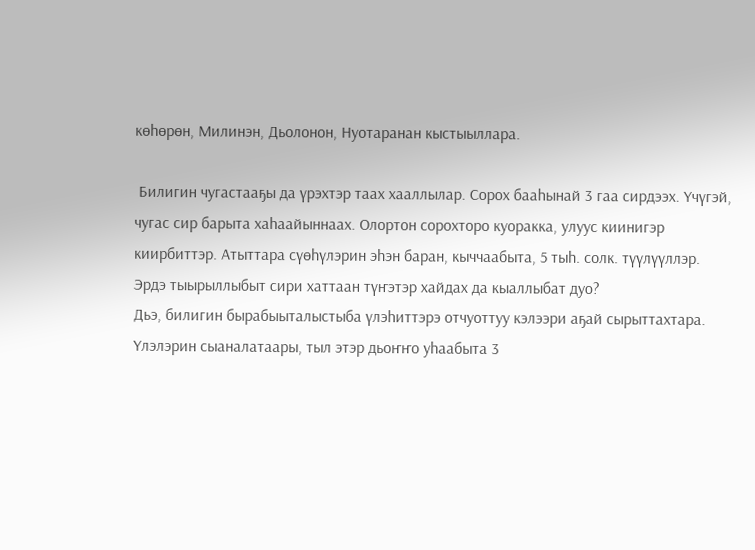көһөрөн, Милинэн, Дьолонон, Нуотаранан кыстыыллара.

 Билигин чугастааҕы да үрэхтэр таах хааллылар. Сорох бааһынай 3 гаа сирдээх. Үчүгэй, чугас сир барыта хаһаайыннаах. Олортон сорохторо куоракка, улуус киинигэр киирбиттэр. Атыттара сүөһүлэрин эһэн баран, кыччаабыта, 5 тыһ. солк. түүлүүллэр. Эрдэ тыырыллыбыт сири хаттаан түҥэтэр хайдах да кыаллыбат дуо?
Дьэ, билигин бырабыыталыстыба үлэһиттэрэ отчуоттуу кэлээри аҕай сырыттахтара. Үлэлэрин сыаналатаары, тыл этэр дьоҥҥо уһаабыта 3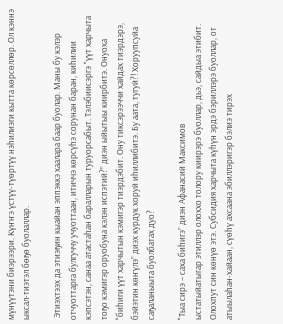мүнүүтэни биэрээри. Күҥҥэ үстүү-түөртүү нэһилиэги кытта көрсөллөр. Ол кэннэ ыксал-тиэтэл бөҕө буолаллар.

 Этиэхтээх да этиэҕин кыайан эппэккэ хаалара баар буолар. Маны бу кэлэр отчуоттарга булгуччу учуоттаан, итиччэ көрсүһэ сорунан баран, киһилии кэпсэтэн, санаа атастаһан баралларын туруорсабыт. Тэлэбиисэргэ "үүт харчыта тоҕо кэмигэр оруобуна кэлэн испэтий?” диэн ыйытыы киирбитэ. Онуоха "биһиги үүт харчытын кэмигэр тиэрдэбит. Ону тиксэрээччи хайдах тиэрдэрэ, бэйэтин көҥүлэ” диэх курдук хоруй иһиллибитэ. Бу аата, тугуй?! Хоруупсуйа саҕаланыыта буолбатах дуо?

"Тыа сирэ – саха биһигэ” диэн Афанасий Максимов
ыстатыйатыгар этиллэр олоххо толору киирэрэ буоллар, дьэ, сайдыа этибит. Олохпут син көнүө этэ. Субсидия харчыта күһүн эрдэ бэриллэрэ буоллар, от атыылаһан-хайаан, сүөһү ахсаана эбиллэригэр бэлиэ тирэх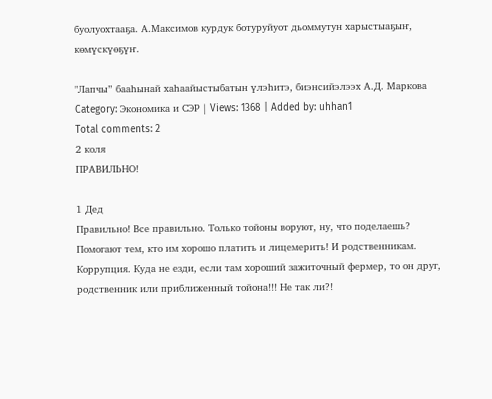буолуохтааҕа. А.Максимов курдук ботуруйуот дьоммутун харыстыаҕыҥ, көмүскүөҕүҥ.

"Лапчы” бааһынай хаһаайыстыбатын үлэһитэ, биэнсийэлээх А.Д. Маркова
Category: Экономика и СЭР | Views: 1368 | Added by: uhhan1
Total comments: 2
2 коля
ПРАВИЛЬНО!

1 Дед
Правильно! Все правильно. Только тойоны воруют, ну, что поделаешь? Помогают тем, кто им хорошо платить и лицемерить! И родственникам. Коррупция. Куда не езди, если там хороший зажиточный фермер, то он друг, родственник или приближенный тойона!!! Не так ли?!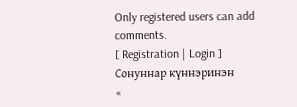Only registered users can add comments.
[ Registration | Login ]
Сонуннар күннэринэн
«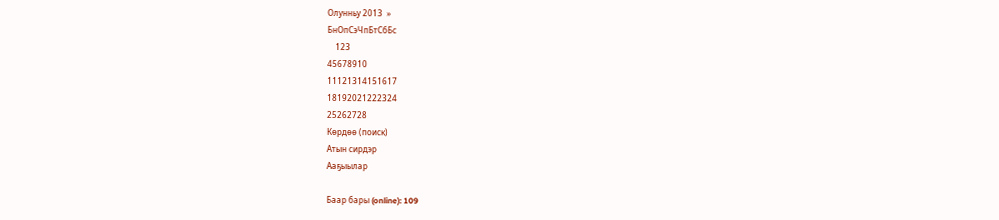Олунньу 2013  »
БнОпСэЧпБтСбБс
    123
45678910
11121314151617
18192021222324
25262728
Көрдөө (поиск)
Атын сирдэр
Ааҕыылар

Баар бары (online): 109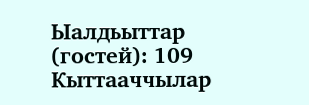Ыалдьыттар (гостей): 109
Кыттааччылар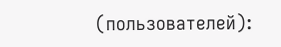(пользователей):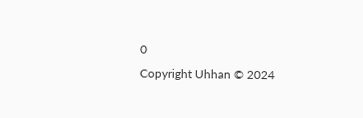0
Copyright Uhhan © 2024